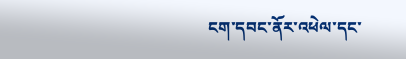ངག་དབང་ནོར་འཕེལ་དང་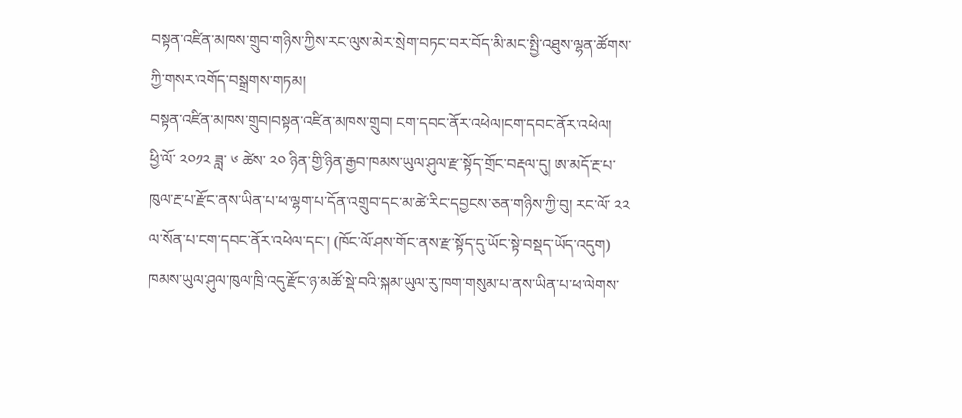བསྟན་འཛིན་མཁས་གྲུབ་གཉིས་ཀྱིས་རང་ལུས་མེར་སྲེག་བཏང་བར་བོད་མི་མང་སྤྱི་འཐུས་ལྷན་ཚོགས་ཀྱི་གསར་འགོད་བསྒྲགས་གཏམ།
བསྟན་འཛིན་མཁས་གྲུབ།བསྟན་འཛིན་མཁས་གྲུབ། ངག་དབང་ནོར་འཕེལ།ངག་དབང་ནོར་འཕེལ།
ཕྱི་ལོ་ ༢༠༡༢ ཟླ་ ༦ ཚེས་ ༢༠ ཉིན་གྱི་ཉིན་རྒྱབ་ཁམས་ཡུལ་ཤུལ་རྫ་སྟོད་གྲོང་བརྡལ་དུ། ཨ་མདོ་རྔ་པ་ཁུལ་རྔ་པ་རྫོང་ནས་ཡིན་པ་ཕ་ལྷག་པ་དོན་འགྲུབ་དང་མ་ཚེ་རིང་དབྱངས་ཅན་གཉིས་ཀྱི་བུ། རང་ལོ་ ༢༢ ལ་སོན་པ་ངག་དབང་ནོར་འཕེལ་དང་། (ཁོང་ལོ་ཤས་གོང་ནས་རྫ་སྟོད་དུ་ཡོང་སྟེ་བསྡད་ཡོད་འདུག) ཁམས་ཡུལ་ཤུལ་ཁུལ་ཁྲི་འདུ་རྫོང་ཉ་མཚོ་སྡེ་བའི་སྐམ་ཡུལ་རུ་ཁག་གསུམ་པ་ནས་ཡིན་པ་ཕ་ལེགས་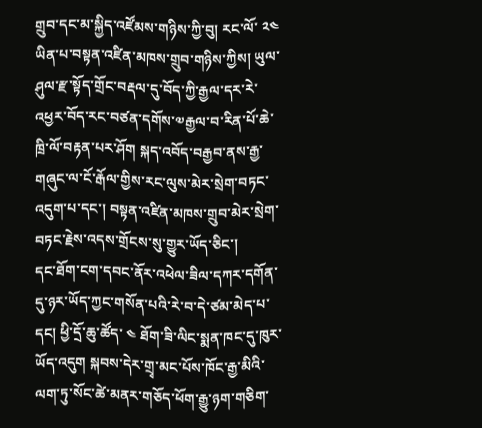གྲུབ་དང་མ་སྐྱིད་འཛོམས་གཉིས་ཀྱི་བུ། རང་ལོ་ ༢༤ ཡིན་པ་བསྟན་འཛིན་མཁས་གྲུབ་གཉིས་ཀྱིས། ཡུལ་ཤུལ་རྫ་སྟོད་གྲོང་བརྡལ་དུ་བོད་ཀྱི་རྒྱལ་དར་རེ་འཕྱར་བོད་རང་བཙན་དགོས་༧རྒྱལ་བ་རིན་པོ་ཆེ་ཁྲི་ལོ་བརྟན་པར་ཤོག སྐད་འབོད་བརྒྱབ་ནས་རྒྱ་གཞུང་ལ་ངོ་རྒོལ་གྱིས་རང་ལུས་མེར་སྲེག་བཏང་འདུག་པ་དང་། བསྟན་འཛིན་མཁས་གྲུབ་མེར་སྲེག་བཏང་རྗེས་འདས་གྲོངས་སུ་གྱུར་ཡོད་ཅིང་།
དང་ཐོག་ངག་དབང་ནོར་འཕེལ་ཟིལ་དཀར་དགོན་དུ་ཉར་ཡོད་ཀྱང་གསོན་པའི་རེ་བ་དེ་ཙམ་མེད་པ་དང། ཕྱི་དྲོ་ཆུ་ཚོད་ ༤ ཐོག་ཟི་ལིང་སྨན་ཁང་དུ་ཁུར་ཡོད་འདུག སྐབས་དེར་གྲྭ་མང་པོས་ཁོང་རྒྱ་མིའི་ལག་ཏུ་སོང་ཚེ་མནར་གཅོད་ཕོག་རྒྱུ་ཉག་གཅིག་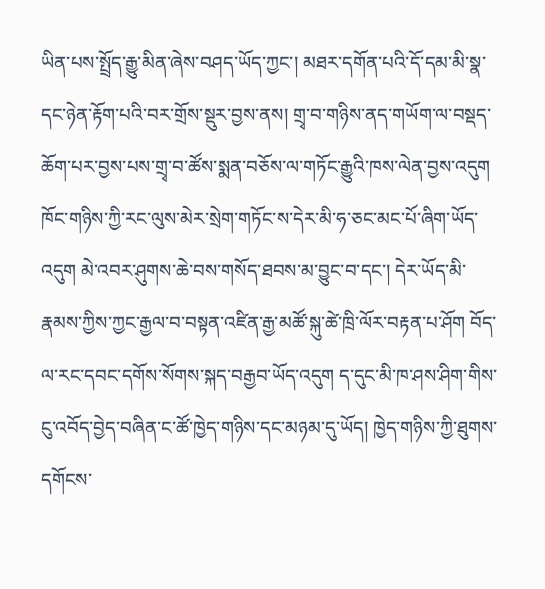ཡིན་པས་སྤྲོད་རྒྱུ་མིན་ཞེས་བཤད་ཡོད་ཀྱང་། མཐར་དགོན་པའི་དོ་དམ་མི་སྣ་དང་ཉེན་རྟོག་པའི་བར་གྲོས་སྡུར་བྱས་ནས། གྲྭ་བ་གཉིས་ནད་གཡོག་ལ་བསྡད་ཆོག་པར་བྱས་པས་གྲྭ་བ་ཚོས་སྨན་བཅོས་ལ་གཏོང་རྒྱུའི་ཁས་ལེན་བྱས་འདུག ཁོང་གཉིས་ཀྱི་རང་ལུས་མེར་སྲེག་གཏོང་ས་དེར་མི་ཧ་ཅང་མང་པོ་ཞིག་ཡོད་འདུག མེ་འབར་ཤུགས་ཆེ་བས་གསོད་ཐབས་མ་བྱུང་བ་དང་། དེར་ཡོད་མི་རྣམས་ཀྱིས་ཀྱང་རྒྱལ་བ་བསྟན་འཛིན་རྒྱ་མཚོ་སྐུ་ཚེ་ཁྲི་ལོར་བརྟན་པ་ཤོག བོད་ལ་རང་དབང་དགོས་སོགས་སྐད་བརྒྱབ་ཡོད་འདུག ད་དུང་མི་ཁ་ཤས་ཤིག་གིས་ངུ་འབོད་བྱེད་བཞིན་ང་ཚོ་ཁྱེད་གཉིས་དང་མཉམ་དུ་ཡོད། ཁྱེད་གཉིས་ཀྱི་ཐུགས་དགོངས་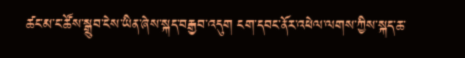ཚང་མ་ང་ཚོས་སྒྲུབ་ངེས་ཡིན་ཞེས་སྐད་བརྒྱབ་འདུག ངག་དབང་ནོར་འཕེལ་ལགས་ཀྱིས་སྐད་ཆ་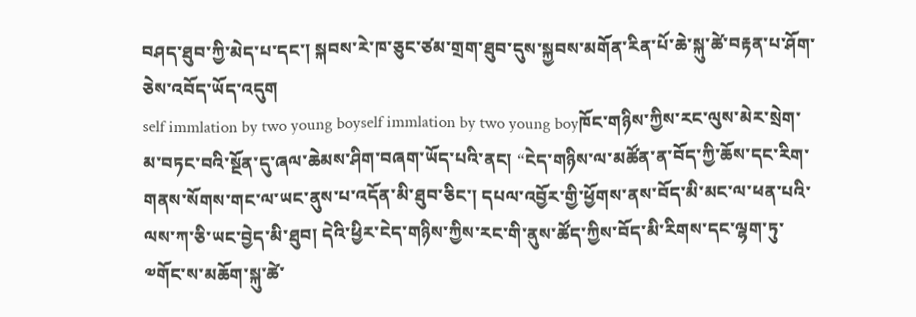བཤད་ཐུབ་ཀྱི་མེད་པ་དང་། སྐབས་རེ་ཁ་ཅུང་ཙམ་གྲག་ཐུབ་དུས་སྐྱབས་མགོན་རིན་པོ་ཆེ་སྐུ་ཚེ་བརྟན་པ་ཤོག་ཅེས་འབོད་ཡོད་འདུག
self immlation by two young boyself immlation by two young boyཁོང་གཉིས་ཀྱིས་རང་ལུས་མེར་སྲེག་མ་བཏང་བའི་སྔོན་དུ་ཞལ་ཆེམས་ཤིག་བཞག་ཡོད་པའི་ནང། “ངེད་གཉིས་ལ་མཚོན་ན་བོད་ཀྱི་ཆོས་དང་རིག་གནས་སོགས་གང་ལ་ཡང་ནུས་པ་འདོན་མི་ཐུབ་ཅིང་། དཔལ་འབྱོར་གྱི་ཕྱོགས་ནས་བོད་མི་མང་ལ་ཕན་པའི་ལས་ཀ་ཅི་ཡང་བྱེད་མི་ཐུབ། དེའི་ཕྱིར་ངེད་གཉིས་ཀྱིས་རང་གི་ནུས་ཚོད་ཀྱིས་བོད་མི་རིགས་དང་ལྷག་ཏུ་༧གོང་ས་མཆོག་སྐུ་ཚེ་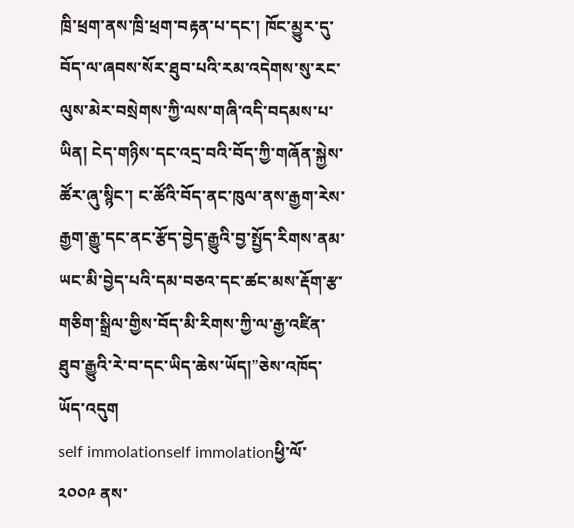ཁྲི་ཕྲག་ནས་ཁྲི་ཕྲག་བརྟན་པ་དང་། ཁོང་མྱུར་དུ་བོད་ལ་ཞབས་སོར་ཐུབ་པའི་རམ་འདེགས་སུ་རང་ལུས་མེར་བསྲེགས་ཀྱི་ལས་གཞི་འདི་བདམས་པ་ཡིན། ངེད་གཉིས་དང་འདྲ་བའི་བོད་ཀྱི་གཞོན་སྐྱེས་ཚོར་ཞུ་སྙིང་། ང་ཚོའི་བོད་ནང་ཁུལ་ནས་རྒྱག་རེས་རྒྱག་རྒྱུ་དང་ནང་རྩོད་བྱེད་རྒྱུའི་བྱ་སྤྱོད་རིགས་ནམ་ཡང་མི་བྱེད་པའི་དམ་བཅའ་དང་ཚང་མས་རྡོག་རྩ་གཅིག་སྒྲིལ་གྱིས་བོད་མི་རིགས་ཀྱི་ལ་རྒྱ་འཛིན་ཐུབ་རྒྱུའི་རེ་བ་དང་ཡིད་ཆེས་ཡོད།”ཅེས་འཁོད་ཡོད་འདུག
self immolationself immolationཕྱི་ལོ་ ༢༠༠༩ ནས་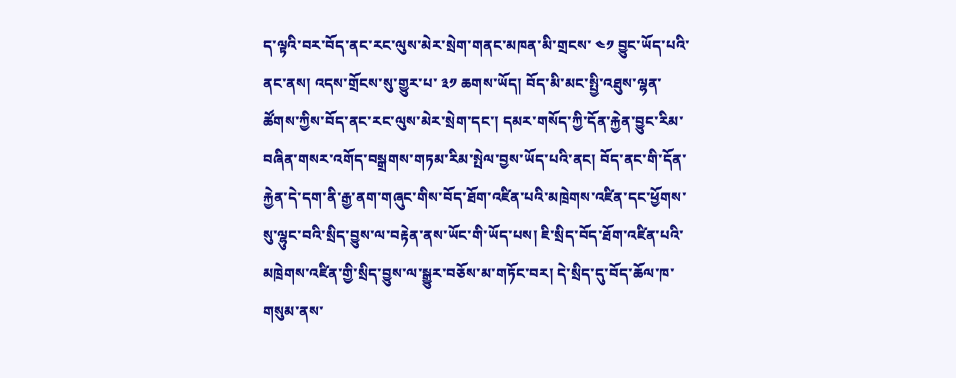ད་ལྟའི་བར་བོད་ནང་རང་ལུས་མེར་སྲེག་གནང་མཁན་མི་གྲངས་ ༤༡ བྱུང་ཡོད་པའི་ནང་ནས། འདས་གྲོངས་སུ་གྱུར་པ་ ༣༡ ཆགས་ཡོད། བོད་མི་མང་སྤྱི་འཐུས་ལྷན་ཚོགས་ཀྱིས་བོད་ནང་རང་ལུས་མེར་སྲེག་དང་། དམར་གསོད་ཀྱི་དོན་རྐྱེན་བྱུང་རིམ་བཞིན་གསར་འགོད་བསྒྲགས་གཏམ་རིམ་སྤེལ་བྱས་ཡོད་པའི་ནང། བོད་ནང་གི་དོན་རྐྱེན་དེ་དག་ནི་རྒྱ་ནག་གཞུང་གིས་བོད་ཐོག་འཛིན་པའི་མཁྲེགས་འཛིན་དང་ཕྱོགས་སུ་ལྷུང་བའི་སྲིད་བྱུས་ལ་བརྟེན་ནས་ཡོང་གི་ཡོད་པས། ཇི་སྲིད་བོད་ཐོག་འཛིན་པའི་མཁྲེགས་འཛིན་གྱི་སྲིད་བྱུས་ལ་སྒྱུར་བཅོས་མ་གཏོང་བར། དེ་སྲིད་དུ་བོད་ཆོལ་ཁ་གསུམ་ནས་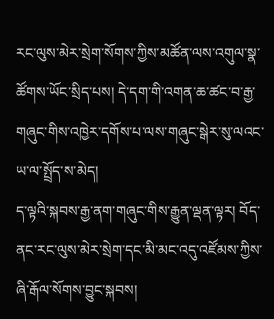རང་ལུས་མེར་སྲེག་སོགས་ཀྱིས་མཚོན་ལས་འགུལ་སྣ་ཚོགས་ཡོང་སྲིད་པས། དེ་དག་གི་འགན་ཆ་ཚང་བ་རྒྱ་གཞུང་གིས་འཁྱེར་དགོས་པ་ལས་གཞུང་སྒེར་སུ་ལའང་ཡ་ལ་སྤྲོད་ས་མེད།
ད་ལྟའི་སྐབས་རྒྱ་ནག་གཞུང་གིས་རྒྱུན་ལྡན་ལྟར། བོད་ནང་རང་ལུས་མེར་སྲེག་དང་མི་མང་འདུ་འཛོམས་ཀྱིས་ཞི་རྒོལ་སོགས་བྱུང་སྐབས།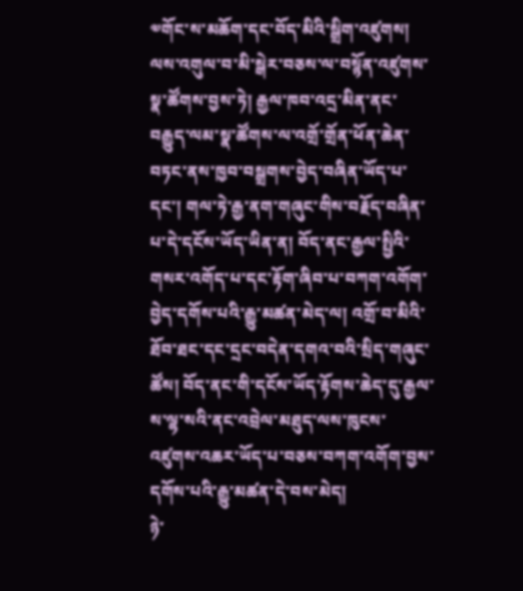༧གོང་ས་མཆོག་དང་བོད་མིའི་སྒྲིག་འཛུགས། ལས་འགུལ་བ་མི་སྒེར་བཅས་ལ་བསྙོན་འཛུགས་སྣ་ཚོགས་བྱས་ཏེ། རྒྱལ་ཁབ་འདྲ་མིན་ནང་བརྒྱུད་ལམ་སྣ་ཚོགས་ལ་འགྲོ་གྲོན་ཕོན་ཆེན་བཏང་ནས་ཁྱབ་བསྒྲགས་བྱེད་བཞིན་ཡོད་པ་དང་། གལ་ཏེ་རྒྱ་ནག་གཞུང་གིས་བརྗོད་བཞིན་པ་དེ་དངོས་ཡོད་ཡིན་ན། བོད་ནང་རྒྱལ་སྤྱིའི་གསར་འགོད་པ་དང་རྟོག་ཞིབ་པ་བཀག་འགོག་བྱེད་དགོས་པའི་རྒྱུ་མཚན་མེད་ལ། འགྲོ་བ་མིའི་ཐོབ་ཐང་དང་དྲང་བདེན་དགའ་བའི་སྲིད་གཞུང་ཚོས། བོད་ནང་གི་དངོས་ཡོད་རྟོགས་ཆེད་དུ་རྒྱལ་ས་ལྷ་སའི་ནང་འབྲེལ་མཐུད་ལས་ཁུངས་འཛུགས་འཆར་ཡོད་པ་བཅས་བཀག་འགོག་བྱས་དགོས་པའི་རྒྱུ་མཚན་དེ་བས་མེད།
ཉེ་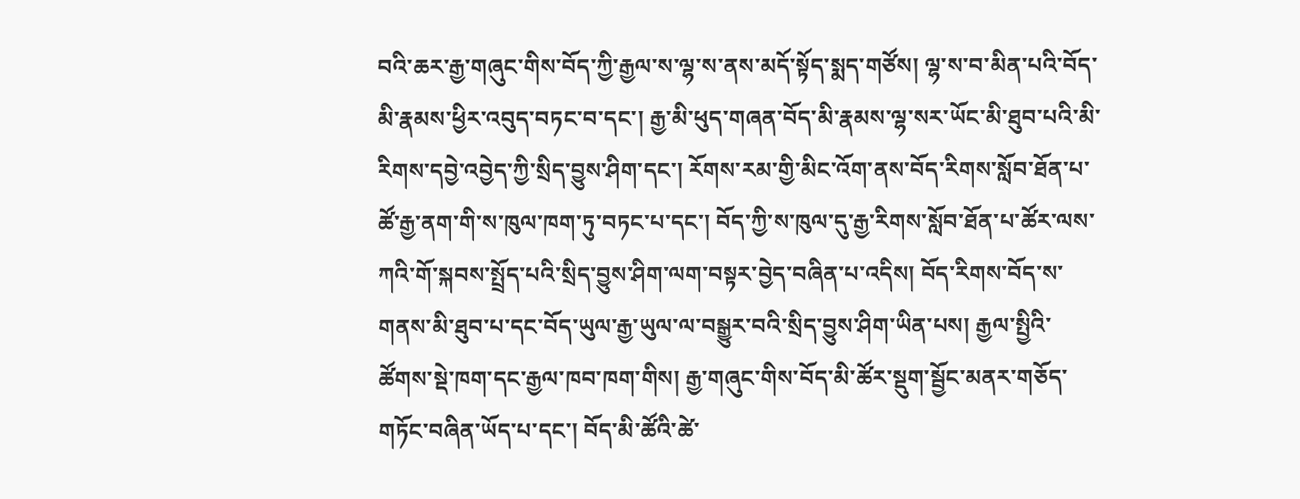བའི་ཆར་རྒྱ་གཞུང་གིས་བོད་ཀྱི་རྒྱལ་ས་ལྷ་ས་ནས་མདོ་སྟོད་སྨད་གཙོས། ལྷ་ས་བ་མིན་པའི་བོད་མི་རྣམས་ཕྱིར་འབུད་བཏང་བ་དང་། རྒྱ་མི་ཕུད་གཞན་བོད་མི་རྣམས་ལྷ་སར་ཡོང་མི་ཐུབ་པའི་མི་རིགས་དབྱེ་འབྱེད་ཀྱི་སྲིད་བྱུས་ཤིག་དང་། རོགས་རམ་གྱི་མིང་འོག་ནས་བོད་རིགས་སློབ་ཐོན་པ་ཚོ་རྒྱ་ནག་གི་ས་ཁུལ་ཁག་ཏུ་བཏང་པ་དང་། བོད་ཀྱི་ས་ཁུལ་དུ་རྒྱ་རིགས་སློབ་ཐོན་པ་ཚོར་ལས་ཀའི་གོ་སྐབས་སྤྲོད་པའི་སྲིད་བྱུས་ཤིག་ལག་བསྟར་བྱེད་བཞིན་པ་འདིས། བོད་རིགས་བོད་ས་གནས་མི་ཐུབ་པ་དང་བོད་ཡུལ་རྒྱ་ཡུལ་ལ་བསྒྱུར་བའི་སྲིད་བྱུས་ཤིག་ཡིན་པས། རྒྱལ་སྤྱིའི་ཚོགས་སྡེ་ཁག་དང་རྒྱལ་ཁབ་ཁག་གིས། རྒྱ་གཞུང་གིས་བོད་མི་ཚོར་སྡུག་སྦྱོང་མནར་གཅོད་གཏོང་བཞིན་ཡོད་པ་དང་། བོད་མི་ཚོའི་ཚེ་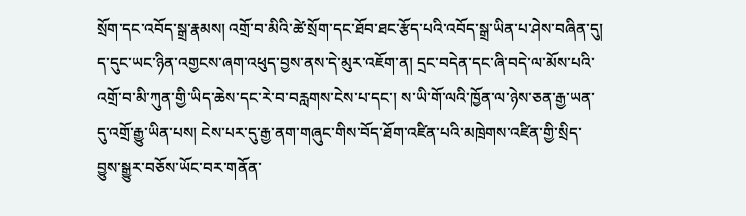སྲོག་དང་འབོད་སྒྲ་རྣམས། འགྲོ་བ་མིའི་ཚེ་སྲོག་དང་ཐོབ་ཐང་རྩོད་པའི་འབོད་སྒྲ་ཡིན་པ་ཤེས་བཞིན་དུ། ད་དུང་ཡང་ཉིན་འགྱངས་ཞག་འཕུད་བྱས་ནས་དེ་མུར་འཇོག་ན། དྲང་བདེན་དང་ཞི་བདེ་ལ་མོས་པའི་འགྲོ་བ་མི་ཀུན་གྱི་ཡིད་ཆེས་དང་རེ་བ་བརླགས་ངེས་པ་དང་། ས་ཡི་གོ་ལའི་ཁྱོན་ལ་ཉེས་ཅན་རྒྱ་ཡན་དུ་འགྲོ་རྒྱུ་ཡིན་པས། ངེས་པར་དུ་རྒྱ་ནག་གཞུང་གིས་བོད་ཐོག་འཛིན་པའི་མཁྲེགས་འཛིན་གྱི་སྲིད་བྱུས་སྒྱུར་བཅོས་ཡོང་བར་གནོན་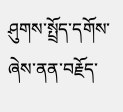ཤུགས་སྤྲོད་དགོས་ཞེས་ནན་བརྗོད་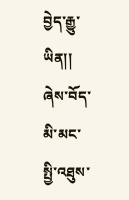བྱེད་རྒྱུ་ཡིན།།
ཞེས་བོད་མི་མང་སྤྱི་འཐུས་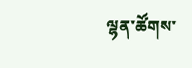ལྷན་ཚོགས་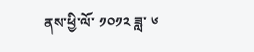ནས་ཕྱི་ལོ་ ༡༠༡༢ ཟླ་ ༦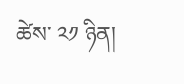ཚེས་ ༢༡ ཉིན།